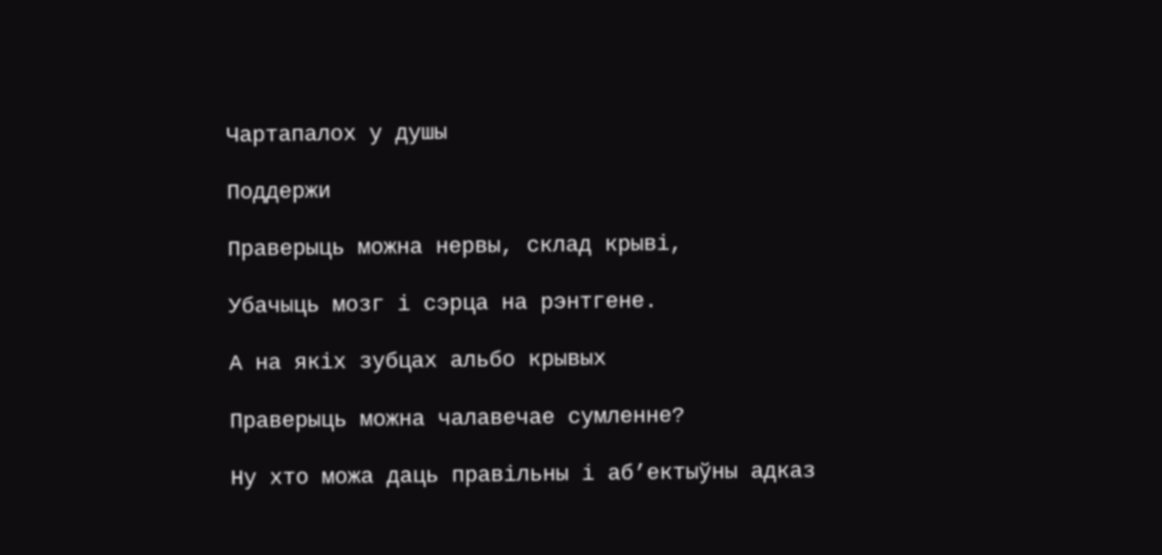Чартапалох у душы

Поддержи

Праверыць можна нервы, склад крыві,

Убачыць мозг і сэрца на рэнтгене.

А на якіх зубцах альбо крывых

Праверыць можна чалавечае сумленне?

Ну хто можа даць правільны і аб’ектыўны адказ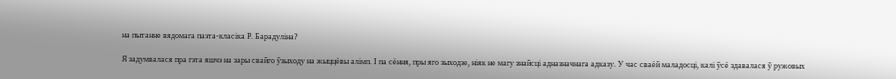на пытанне вядомага паэта-класіка Р. Барадуліна?

Я задумвалася пра гэта яшчэ на зары свайго ўзыходу на жыццёвы алімп. І па сёння, пры яго зыходзе, ніяк не магу знайсці адназначнага адказу. У час сваёй маладосці, калі ўсё здавалася ў ружовых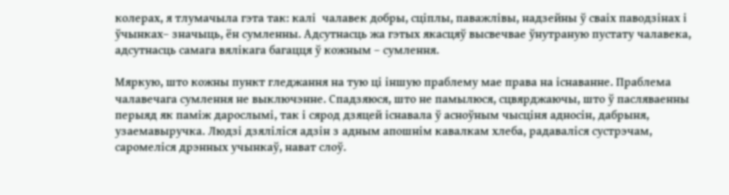колерах, я тлумачыла гэта так: калі  чалавек добры, сціплы, паважлівы, надзейны ў сваіх паводзінах і ўчынках– значыць, ён сумленны. Адсутнасць жа гэтых якасцяў высвечвае ўнутраную пустату чалавека, адсутнасць самага вялікага багацця ў кожным – сумлення.

Мяркую, што кожны пункт гледжання на тую ці іншую праблему мае права на існаванне. Праблема чалавечага сумлення не выключэнне. Спадзяюся, што не памылюся, сцвярджаючы, што ў пасляваенны перыяд як паміж дарослымі, так і сярод дзяцей існавала ў асноўным чысціня адносін, дабрыня, узаемавыручка. Людзі дзяліліся адзін з адным апошнім кавалкам хлеба, радаваліся сустрэчам, саромеліся дрэнных учынкаў, нават слоў.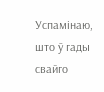Успамінаю, што ў гады свайго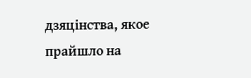дзяцінства, якое прайшло на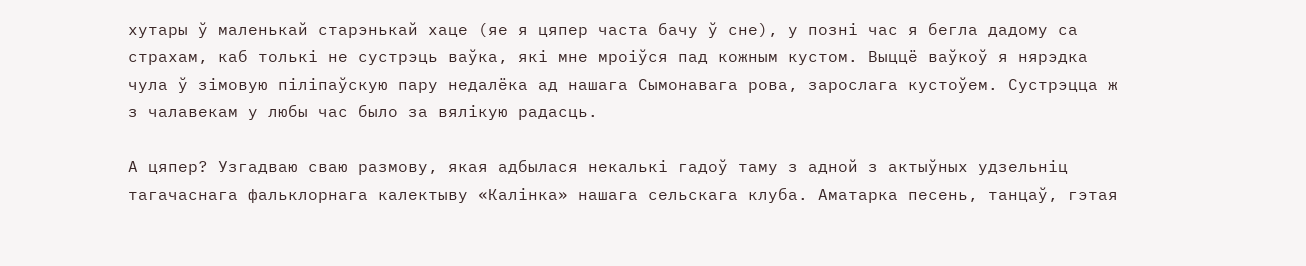хутары ў маленькай старэнькай хаце (яе я цяпер часта бачу ў сне), у позні час я бегла дадому са страхам, каб толькі не сустрэць ваўка, які мне мроіўся пад кожным кустом. Выццё ваўкоў я нярэдка чула ў зімовую піліпаўскую пару недалёка ад нашага Сымонавага рова, зарослага кустоўем. Сустрэцца ж з чалавекам у любы час было за вялікую радасць.

А цяпер? Узгадваю сваю размову, якая адбылася некалькі гадоў таму з адной з актыўных удзельніц тагачаснага фальклорнага калектыву «Калінка» нашага сельскага клуба. Аматарка песень, танцаў, гэтая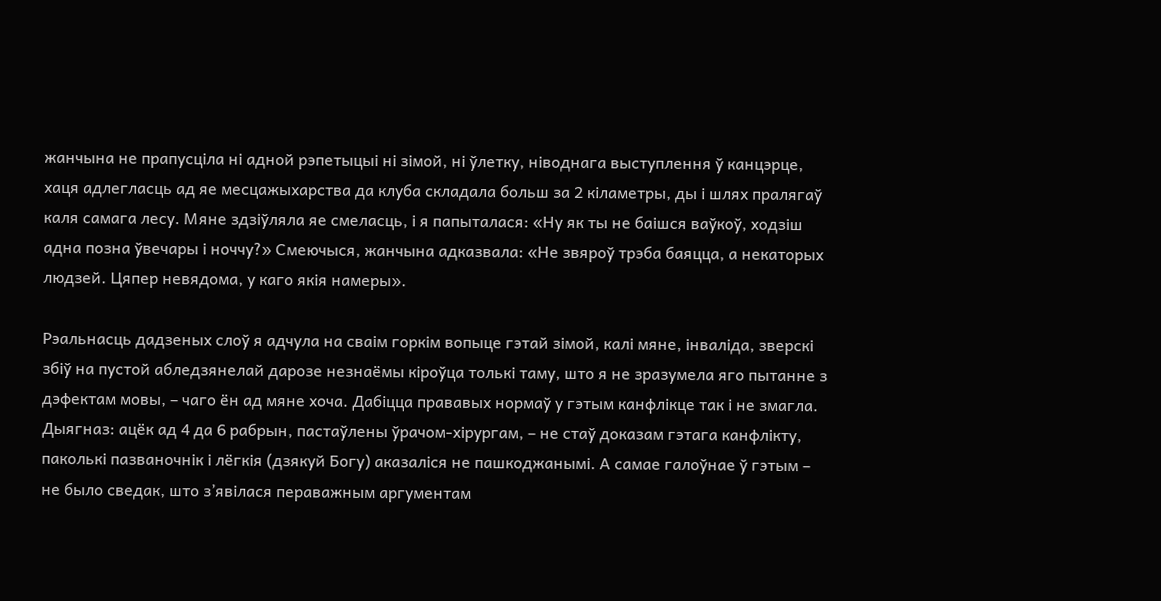жанчына не прапусціла ні адной рэпетыцыі ні зімой, ні ўлетку, ніводнага выступлення ў канцэрце, хаця адлегласць ад яе месцажыхарства да клуба складала больш за 2 кіламетры, ды і шлях пралягаў каля самага лесу. Мяне здзіўляла яе смеласць, і я папыталася: «Ну як ты не баішся ваўкоў, ходзіш адна позна ўвечары і ноччу?» Смеючыся, жанчына адказвала: «Не звяроў трэба баяцца, а некаторых людзей. Цяпер невядома, у каго якія намеры».

Рэальнасць дадзеных слоў я адчула на сваім горкім вопыце гэтай зімой, калі мяне, інваліда, зверскі збіў на пустой абледзянелай дарозе незнаёмы кіроўца толькі таму, што я не зразумела яго пытанне з дэфектам мовы, – чаго ён ад мяне хоча. Дабіцца прававых нормаў у гэтым канфлікце так і не змагла. Дыягназ: ацёк ад 4 да 6 рабрын, пастаўлены ўрачом-хірургам, – не стаў доказам гэтага канфлікту, паколькі пазваночнік і лёгкія (дзякуй Богу) аказаліся не пашкоджанымі. А самае галоўнае ў гэтым – не было сведак, што з’явілася пераважным аргументам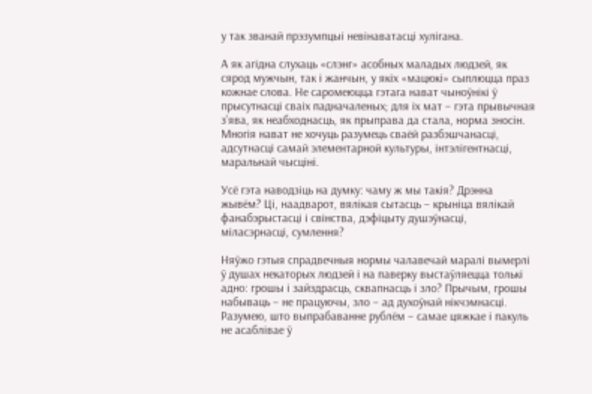у так званай прэзумпцыі невінаватасці хулігана.

А як агідна слухаць «слэнг» асобных маладых людзей, як сярод мужчын, так і жанчын, у якіх «мацюкі» сыплюцца праз кожнае слова. Не саромеюцца гэтага нават чыноўнікі ў прысутнасці сваіх падначаленых; для іх мат – гэта прывычная з’ява, як неабходнасць, як прыправа да стала, норма зносін. Многія нават не хочуць разумець сваёй разбэшчанасці, адсутнасці самай элементарной культуры, інтэлігентнасці, маральнай чысціні.

Усё гэта наводзіць на думку: чаму ж мы такія? Дрэнна жывём? Ці, наадварот, вялікая сытасць – крыніца вялікай фанабэрыстасці і свінства, дэфіцыту душэўнасці, міласэрнасці, сумлення?

Няўжо гэтыя спрадвечныя нормы чалавечай маралі вымерлі ў душах некаторых людзей і на паверку выстаўляецца толькі адно: грошы і зайздрасць, сквапнасць і зло? Прычым, грошы набываць – не працуючы, зло – ад духоўнай нікчэмнасці. Разумею, што выпрабаванне рублём – самае цяжкае і пакуль не асаблівае ў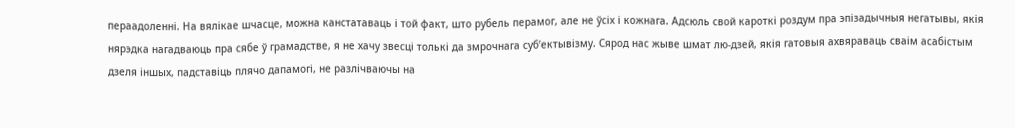пераадоленні. На вялікае шчасце, можна канстатаваць і той факт, што рубель перамог, але не ўсіх і кожнага. Адсюль свой кароткі роздум пра эпізадычныя негатывы, якія нярэдка нагадваюць пра сябе ў грамадстве, я не хачу звесці толькі да змрочнага суб’ектывізму. Сярод нас жыве шмат лю-дзей, якія гатовыя ахвяраваць сваім асабістым дзеля іншых, падставіць плячо дапамогі, не разлічваючы на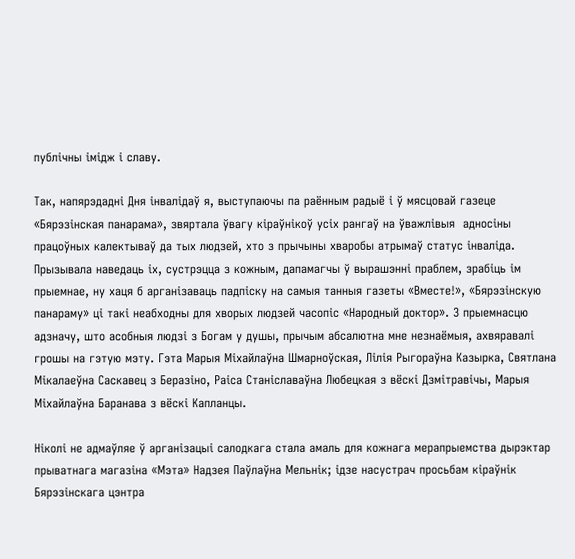публічны імідж і славу.

Так, напярэдадні Дня інвалідаў я, выступаючы па раённым радыё і ў мясцовай газеце «Бярэзінская панарама», звяртала ўвагу кіраўнікоў усіх рангаў на ўважлівыя  адносіны працоўных калектываў да тых людзей, хто з прычыны хваробы атрымаў статус інваліда. Прызывала наведаць іх, сустрэцца з кожным, дапамагчы ў вырашэнні праблем, зрабіць ім прыемнае, ну хаця б арганізаваць падпіску на самыя танныя газеты «Вместе!», «Бярэзінскую панараму» ці такі неабходны для хворых людзей часопіс «Народный доктор». З прыемнасцю адзначу, што асобныя людзі з Богам у душы, прычым абсалютна мне незнаёмыя, ахвяравалі грошы на гэтую мэту. Гэта Марыя Міхайлаўна Шмарноўская, Лілія Рыгораўна Казырка, Святлана Мікалаеўна Саскавец з Беразіно, Раіса Станіславаўна Любецкая з вёскі Дзмітравічы, Марыя Міхайлаўна Баранава з вёскі Капланцы.

Ніколі не адмаўляе ў арганізацыі салодкага стала амаль для кожнага мерапрыемства дырэктар прыватнага магазіна «Мэта» Надзея Паўлаўна Мельнік; ідзе насустрач просьбам кіраўнік Бярэзінскага цэнтра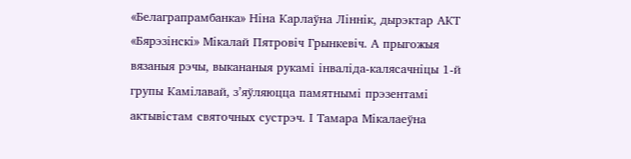«Белаграпрамбанка» Ніна Карлаўна Ліннік, дырэктар АКТ «Бярэзінскі» Мікалай Пятровіч Грынкевіч. А прыгожыя вязаныя рэчы, выкананыя рукамі інваліда-калясачніцы 1-й групы Камілавай, з’яўляюцца памятнымі прэзентамі актывістам святочных сустрэч. І Тамара Мікалаеўна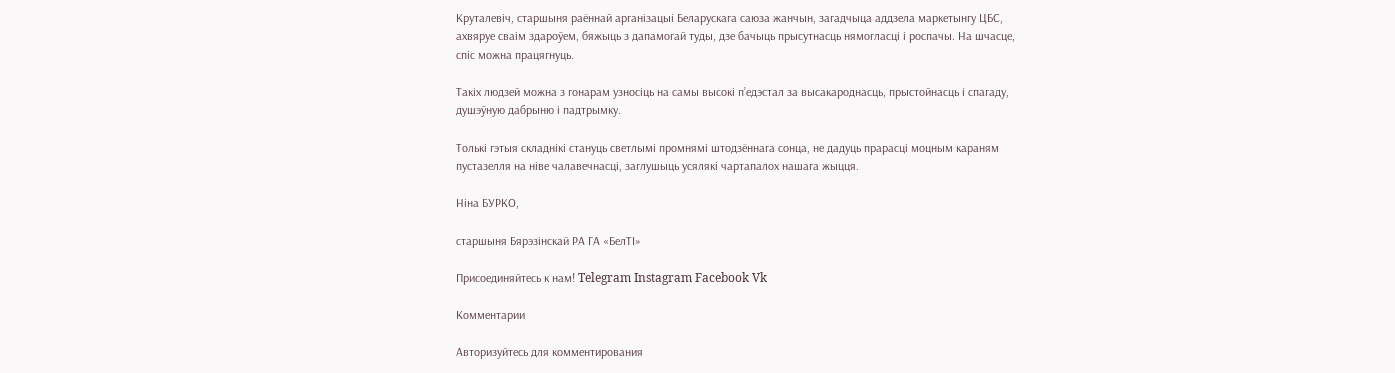Круталевіч, старшыня раённай арганізацыі Беларускага саюза жанчын, загадчыца аддзела маркетынгу ЦБС, ахвяруе сваім здароўем, бяжыць з дапамогай туды, дзе бачыць прысутнасць нямогласці і роспачы. На шчасце, спіс можна працягнуць.

Такіх людзей можна з гонарам узносіць на самы высокі п’едэстал за высакароднасць, прыстойнасць і спагаду, душэўную дабрыню і падтрымку.

Толькі гэтыя складнікі стануць светлымі промнямі штодзённага сонца, не дадуць прарасці моцным караням пустазелля на ніве чалавечнасці, заглушыць усялякі чартапалох нашага жыцця.

Ніна БУРКО,

старшыня Бярэзінскай РА ГА «БелТІ»

Присоединяйтесь к нам! Telegram Instagram Facebook Vk

Комментарии

Авторизуйтесь для комментирования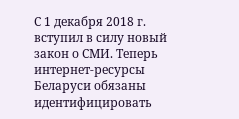С 1 декабря 2018 г. вступил в силу новый закон о СМИ. Теперь интернет-ресурсы Беларуси обязаны идентифицировать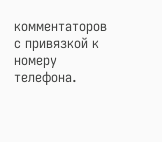комментаторов с привязкой к номеру телефона.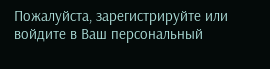Пожалуйста, зарегистрируйте или войдите в Ваш персональный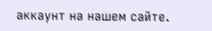аккаунт на нашем сайте.